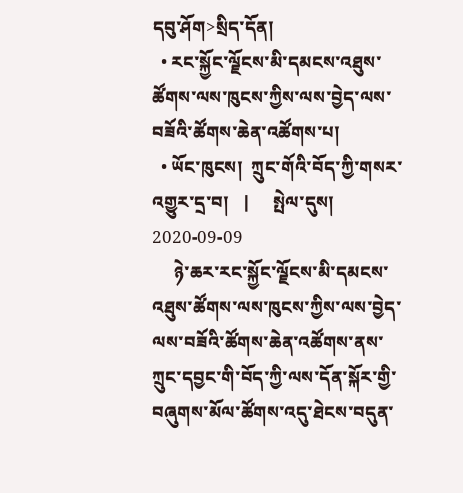དབུ་ཤོག>སྲིད་དོན།
  • རང་སྐྱོང་ལྗོངས་མི་དམངས་འཐུས་ཚོགས་ལས་ཁུངས་ཀྱིས་ལས་བྱེད་ལས་བཟོའི་ཚོགས་ཆེན་འཚོགས་པ།
  • ཡོང་ཁུངས།  ཀྲུང་གོའི་བོད་ཀྱི་གསར་འགྱུར་དྲ་བ།   |     སྤེལ་དུས།  2020-09-09
     ཉེ་ཆར་རང་སྐྱོང་ལྗོངས་མི་དམངས་འཐུས་ཚོགས་ལས་ཁུངས་ཀྱིས་ལས་བྱེད་ལས་བཟོའི་ཚོགས་ཆེན་འཚོགས་ནས་ཀྲུང་དབྱང་གི་བོད་ཀྱི་ལས་དོན་སྐོར་གྱི་བཞུགས་མོལ་ཚོགས་འདུ་ཐེངས་བདུན་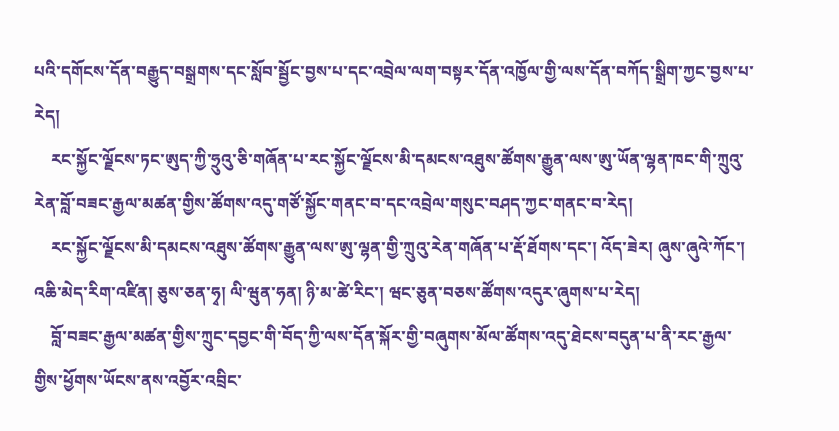པའི་དགོངས་དོན་བརྒྱུད་བསྒྲགས་དང་སློབ་སྦྱོང་བྱས་པ་དང་འབྲེལ་ལག་བསྟར་དོན་འཁྱོལ་གྱི་ལས་དོན་བཀོད་སྒྲིག་ཀྱང་བྱས་པ་རེད།
    རང་སྐྱོང་ལྗོངས་ཏང་ཨུད་ཀྱི་ཧྲུའུ་ཅི་གཞོན་པ་རང་སྐྱོང་ལྗོངས་མི་དམངས་འཐུས་ཚོགས་རྒྱུན་ལས་ཨུ་ཡོན་ལྷན་ཁང་གི་ཀྲུའུ་རེན་བློ་བཟང་རྒྱལ་མཚན་གྱིས་ཚོགས་འདུ་གཙོ་སྐྱོང་གནང་བ་དང་འབྲེལ་གསུང་བཤད་ཀྱང་གནང་བ་རེད།
    རང་སྐྱོང་ལྗོངས་མི་དམངས་འཐུས་ཚོགས་རྒྱུན་ལས་ཨུ་ལྷན་གྱི་ཀྲུའུ་རེན་གཞོན་པ་རྡོ་ཐོགས་དང་། འོད་ཟེར། ཞུས་ཞུའེ་ཀོང་། འཆི་མེད་རིག་འཛིན། ཅུས་ཅན་ཧྭ། ལི་ཝུན་ཧན། ཉི་མ་ཚེ་རིང་། ཝང་ཅུན་བཅས་ཚོགས་འདུར་ཞུགས་པ་རེད།
    བློ་བཟང་རྒྱལ་མཚན་གྱིས་ཀྲུང་དབྱང་གི་བོད་ཀྱི་ལས་དོན་སྐོར་གྱི་བཞུགས་མོལ་ཚོགས་འདུ་ཐེངས་བདུན་པ་ནི་རང་རྒྱལ་གྱིས་ཕྱོགས་ཡོངས་ནས་འབྱོར་འབྲིང་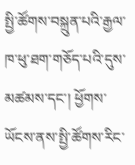སྤྱི་ཚོགས་བསྐྲུན་པའི་རྒྱལ་ཁ་ཕུ་ཐག་གཅོད་པའི་དུས་མཚམས་དང་། ཕྱོགས་ཡོངས་ནས་སྤྱི་ཚོགས་རིང་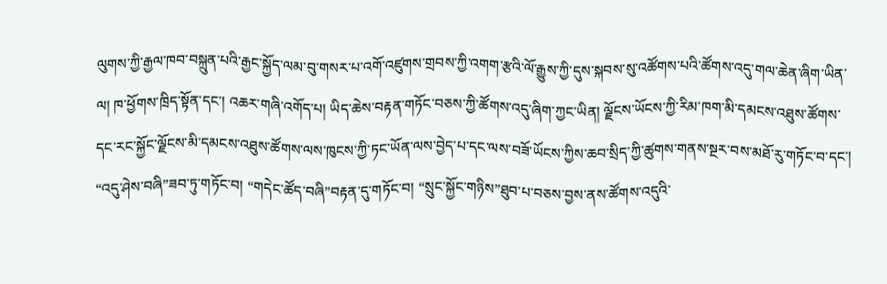ལུགས་ཀྱི་རྒྱལ་ཁབ་བསྐྲུན་པའི་རྒྱང་སྐྱོད་ལམ་བུ་གསར་པ་འགོ་འཛུགས་གྲབས་ཀྱི་འགག་རྩའི་ལོ་རྒྱུས་ཀྱི་དུས་སྐབས་སུ་འཚོགས་པའི་ཚོགས་འདུ་གལ་ཆེན་ཞིག་ཡིན་ལ། ཁ་ཕྱོགས་ཁྲིད་སྟོན་དང་། འཆར་གཞི་འགོད་པ། ཡིད་ཆེས་བརྟན་གཏོང་བཅས་ཀྱི་ཚོགས་འདུ་ཞིག་ཀྱང་ཡིན། ལྗོངས་ཡོངས་ཀྱི་རིམ་ཁག་མི་དམངས་འཐུས་ཚོགས་དང་རང་སྐྱོང་ལྗོངས་མི་དམངས་འཐུས་ཚོགས་ལས་ཁུངས་ཀྱི་ཏང་ཡོན་ལས་བྱེད་པ་དང་ལས་བཟོ་ཡོངས་ཀྱིས་ཆབ་སྲིད་ཀྱི་ཚུགས་གནས་སྔར་བས་མཐོ་རུ་གཏོང་བ་དང་། “འདུ་ཤེས་བཞི”ཟབ་ཏུ་གཏོང་བ། “གདེང་ཚོད་བཞི”བརྟན་དུ་གཏོང་བ། “སྲུང་སྐྱོང་གཉིས”ཐུབ་པ་བཅས་བྱས་ནས་ཚོགས་འདུའི་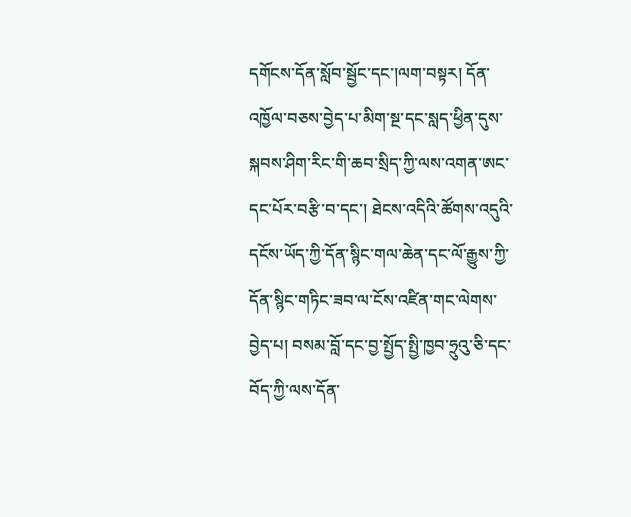དགོངས་དོན་སློབ་སྦྱོང་དང་།ལག་བསྟར། དོན་འཁྱོལ་བཅས་བྱེད་པ་མིག་སྔ་དང་སླད་ཕྱིན་དུས་སྐབས་ཤིག་རིང་གི་ཆབ་སྲིད་ཀྱི་ལས་འགན་ཨང་དང་པོར་བརྩི་བ་དང་། ཐེངས་འདིའི་ཚོགས་འདུའི་དངོས་ཡོད་ཀྱི་དོན་སྙིང་གལ་ཆེན་དང་ལོ་རྒྱུས་ཀྱི་དོན་སྙིང་གཏིང་ཟབ་ལ་ངོས་འཛིན་གང་ལེགས་བྱེད་པ། བསམ་བློ་དང་བྱ་སྤྱོད་སྤྱི་ཁྱབ་ཧྲུའུ་ཅི་དང་བོད་ཀྱི་ལས་དོན་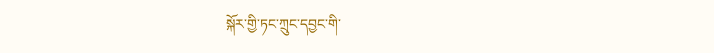སྐོར་གྱི་ཏང་ཀྲུང་དབྱང་གི་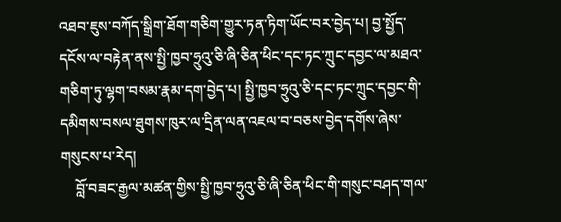འཐབ་ཇུས་བཀོད་སྒྲིག་ཐོག་གཅིག་གྱུར་ཏན་ཏིག་ཡོང་བར་བྱེད་པ། བྱ་སྤྱོད་དངོས་ལ་བརྟེན་ནས་སྤྱི་ཁྱབ་ཧྲུའུ་ཅི་ཞི་ཅིན་ཕིང་དང་ཏང་ཀྲུང་དབྱང་ལ་མཐའ་གཅིག་ཏུ་ལྷག་བསམ་རྣམ་དག་བྱེད་པ། སྤྱི་ཁྱབ་ཧྲུའུ་ཅི་དང་ཏང་ཀྲུང་དབྱང་གི་དམིགས་བསལ་ཐུགས་ཁུར་ལ་དྲིན་ལན་འཇལ་བ་བཅས་བྱེད་དགོས་ཞེས་གསུངས་པ་རེད།
    བློ་བཟང་རྒྱལ་མཚན་གྱིས་སྤྱི་ཁྱབ་ཧྲུའུ་ཅི་ཞི་ཅིན་ཕིང་གི་གསུང་བཤད་གལ་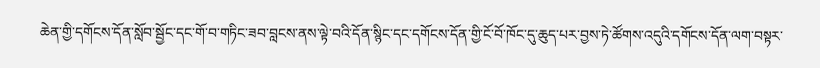ཆེན་གྱི་དགོངས་དོན་སློབ་སྦྱོང་དང་གོ་བ་གཏིང་ཟབ་བླངས་ནས་ལྟེ་བའི་དོན་སྙིང་དང་དགོངས་དོན་གྱི་ངོ་བོ་ཁོང་དུ་ཆུད་པར་བྱས་ཏེ་ཚོགས་འདུའི་དགོངས་དོན་ལག་བསྟར་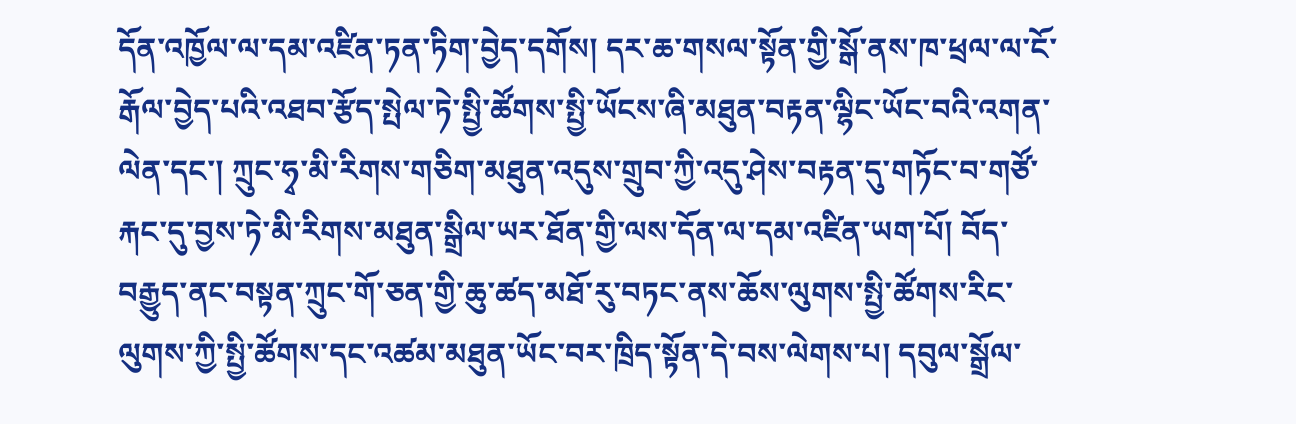དོན་འཁྱོལ་ལ་དམ་འཛིན་ཏན་ཏིག་བྱེད་དགོས། དར་ཆ་གསལ་སྟོན་གྱི་སྒོ་ནས་ཁ་ཕྲལ་ལ་ངོ་རྒོལ་བྱེད་པའི་འཐབ་རྩོད་སྤེལ་ཏེ་སྤྱི་ཚོགས་སྤྱི་ཡོངས་ཞི་མཐུན་བརྟན་ལྷིང་ཡོང་བའི་འགན་ལེན་དང་། ཀྲུང་ཧྭ་མི་རིགས་གཅིག་མཐུན་འདུས་གྲུབ་ཀྱི་འདུ་ཤེས་བརྟན་དུ་གཏོང་བ་གཙོ་རྐང་དུ་བྱས་ཏེ་མི་རིགས་མཐུན་སྒྲིལ་ཡར་ཐོན་གྱི་ལས་དོན་ལ་དམ་འཛིན་ཡག་པོ། བོད་བརྒྱུད་ནང་བསྟན་ཀྲུང་གོ་ཅན་གྱི་ཆུ་ཚད་མཐོ་རུ་བཏང་ནས་ཆོས་ལུགས་སྤྱི་ཚོགས་རིང་ལུགས་ཀྱི་སྤྱི་ཚོགས་དང་འཚམ་མཐུན་ཡོང་བར་ཁྲིད་སྟོན་དེ་བས་ལེགས་པ། དབུལ་སྒྲོལ་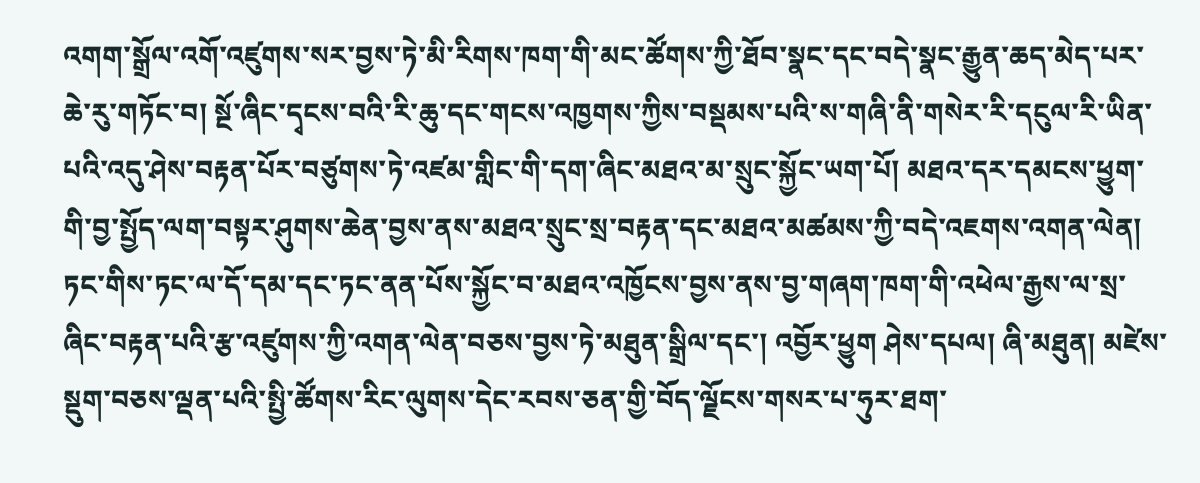འགག་སྒྲོལ་འགོ་འཛུགས་སར་བྱས་ཏེ་མི་རིགས་ཁག་གི་མང་ཚོགས་ཀྱི་ཐོབ་སྣང་དང་བདེ་སྣང་རྒྱུན་ཆད་མེད་པར་ཆེ་རུ་གཏོང་བ། སྔོ་ཞིང་དྭངས་བའི་རི་ཆུ་དང་གངས་འཁྱགས་ཀྱིས་བསྡམས་པའི་ས་གཞི་ནི་གསེར་རི་དངུལ་རི་ཡིན་པའི་འདུ་ཤེས་བརྟན་པོར་བཙུགས་ཏེ་འཛམ་གླིང་གི་དག་ཞིང་མཐའ་མ་སྲུང་སྐྱོང་ཡག་པོ། མཐའ་དར་དམངས་ཕྱུག་གི་བྱ་སྤྱོད་ལག་བསྟར་ཤུགས་ཆེན་བྱས་ནས་མཐའ་སྲུང་སྲ་བརྟན་དང་མཐའ་མཚམས་ཀྱི་བདེ་འཇགས་འགན་ལེན། ཏང་གིས་ཏང་ལ་དོ་དམ་དང་ཏང་ནན་པོས་སྐྱོང་བ་མཐའ་འཁྱོངས་བྱས་ནས་བྱ་གཞག་ཁག་གི་འཕེལ་རྒྱས་ལ་སྲ་ཞིང་བརྟན་པའི་རྩ་འཛུགས་ཀྱི་འགན་ལེན་བཅས་བྱས་ཏེ་མཐུན་སྒྲིལ་དང་། འབྱོར་ཕྱུག ཤེས་དཔལ། ཞི་མཐུན། མཛེས་སྡུག་བཅས་ལྡན་པའི་སྤྱི་ཚོགས་རིང་ལུགས་དེང་རབས་ཅན་གྱི་བོད་ལྗོངས་གསར་པ་ཧུར་ཐག་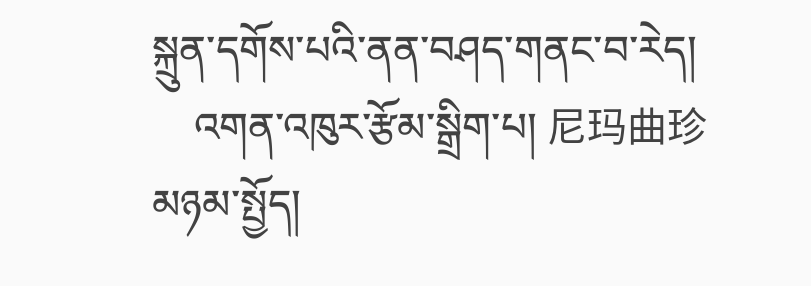སྐྲུན་དགོས་པའི་ནན་བཤད་གནང་བ་རེད།
    འགན་འཁུར་རྩོམ་སྒྲིག་པ། 尼玛曲珍
མཉམ་སྤྱོད།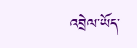འབྲེལ་ཡོད་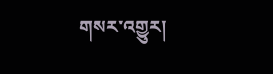གསར་འགྱུར།